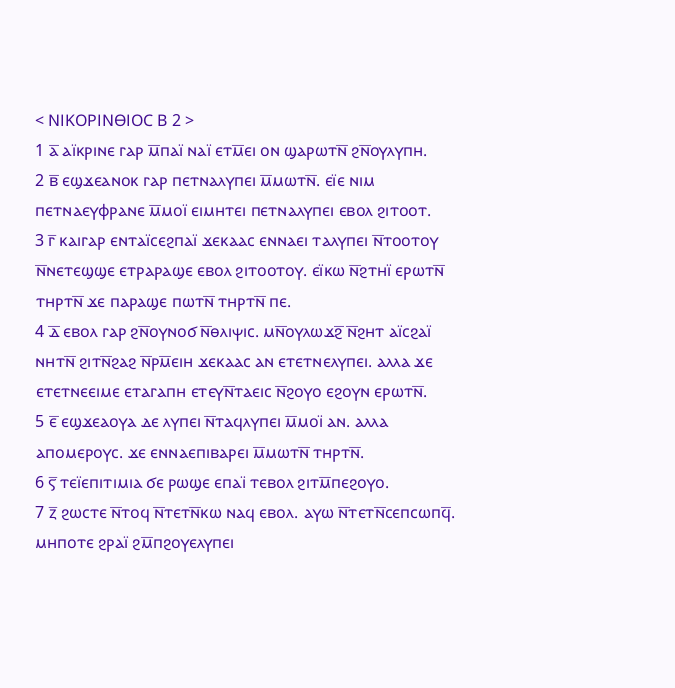< ⲚⲒⲔⲞⲢⲒⲚⲐⲒⲞⲤ Ⲃ 2 >
1 ⲁ̅ ⲁⲓ̈ⲕⲣⲓⲛⲉ ⲅⲁⲣ ⲙ̅ⲡⲁⲓ̈ ⲛⲁⲓ̈ ⲉⲧⲙ̅ⲉⲓ ⲟⲛ ϣⲁⲣⲱⲧⲛ̅ ϩⲛ̅ⲟⲩⲗⲩⲡⲏ.
2 ⲃ̅ ⲉϣϫⲉⲁⲛⲟⲕ ⲅⲁⲣ ⲡⲉⲧⲛⲁⲗⲩⲡⲉⲓ ⲙ̅ⲙⲱⲧⲛ̅. ⲉⲓ̈ⲉ ⲛⲓⲙ ⲡⲉⲧⲛⲁⲉⲩⲫⲣⲁⲛⲉ ⲙ̅ⲙⲟⲓ̈ ⲉⲓⲙⲏⲧⲉⲓ ⲡⲉⲧⲛⲁⲗⲩⲡⲉⲓ ⲉⲃⲟⲗ ϩⲓⲧⲟⲟⲧ.
3 ⲅ̅ ⲕⲁⲓⲅⲁⲣ ⲉⲛⲧⲁⲓ̈ⲥⲉϩⲡⲁⲓ̈ ϫⲉⲕⲁⲁⲥ ⲉⲛⲛⲁⲉⲓ ⲧⲁⲗⲩⲡⲉⲓ ⲛ̅ⲧⲟⲟⲧⲟⲩ ⲛ̅ⲛⲉⲧⲉϣϣⲉ ⲉⲧⲣⲁⲣⲁϣⲉ ⲉⲃⲟⲗ ϩⲓⲧⲟⲟⲧⲟⲩ. ⲉⲓ̈ⲕⲱ ⲛ̅ϩⲧⲏⲓ̈ ⲉⲣⲱⲧⲛ̅ ⲧⲏⲣⲧⲛ̅ ϫⲉ ⲡⲁⲣⲁϣⲉ ⲡⲱⲧⲛ̅ ⲧⲏⲣⲧⲛ̅ ⲡⲉ.
4 ⲇ̅ ⲉⲃⲟⲗ ⲅⲁⲣ ϩⲛ̅ⲟⲩⲛⲟϭ ⲛ̅ⲑⲗⲓⲯⲓⲥ. ⲙⲛ̅ⲟⲩⲗⲱϫϩ̅ ⲛ̅ϩⲏⲧ ⲁⲓ̈ⲥϩⲁⲓ̈ ⲛⲏⲧⲛ̅ ϩⲓⲧⲛ̅ϩⲁϩ ⲛ̅ⲣⲙ̅ⲉⲓⲏ ϫⲉⲕⲁⲁⲥ ⲁⲛ ⲉⲧⲉⲧⲛⲉⲗⲩⲡⲉⲓ. ⲁⲗⲗⲁ ϫⲉ ⲉⲧⲉⲧⲛⲉⲉⲓⲙⲉ ⲉⲧⲁⲅⲁⲡⲏ ⲉⲧⲉⲩⲛ̅ⲧⲁⲉⲓⲥ ⲛ̅ϩⲟⲩⲟ ⲉϩⲟⲩⲛ ⲉⲣⲱⲧⲛ̅.
5 ⲉ̅ ⲉϣϫⲉⲁⲟⲩⲁ ⲇⲉ ⲗⲩⲡⲉⲓ ⲛ̅ⲧⲁϥⲗⲩⲡⲉⲓ ⲙ̅ⲙⲟⲓ̈ ⲁⲛ. ⲁⲗⲗⲁ ⲁⲡⲟⲙⲉⲣⲟⲩⲥ. ϫⲉ ⲉⲛⲛⲁⲉⲡⲓⲃⲁⲣⲉⲓ ⲙ̅ⲙⲱⲧⲛ̅ ⲧⲏⲣⲧⲛ̅.
6 ⲋ̅ ⲧⲉⲓ̈ⲉⲡⲓⲧⲓⲙⲓⲁ ϭⲉ ⲣⲱϣⲉ ⲉⲡⲁⲓ̈ ⲧⲉⲃⲟⲗ ϩⲓⲧⲙ̅ⲡⲉϩⲟⲩⲟ.
7 ⲍ̅ ϩⲱⲥⲧⲉ ⲛ̅ⲧⲟϥ ⲛ̅ⲧⲉⲧⲛ̅ⲕⲱ ⲛⲁϥ ⲉⲃⲟⲗ. ⲁⲩⲱ ⲛ̅ⲧⲉⲧⲛ̅ⲥⲉⲡⲥⲱⲡϥ̅. ⲙⲏⲡⲟⲧⲉ ϩⲣⲁⲓ̈ ϩⲙ̅ⲡϩⲟⲩⲉⲗⲩⲡⲉⲓ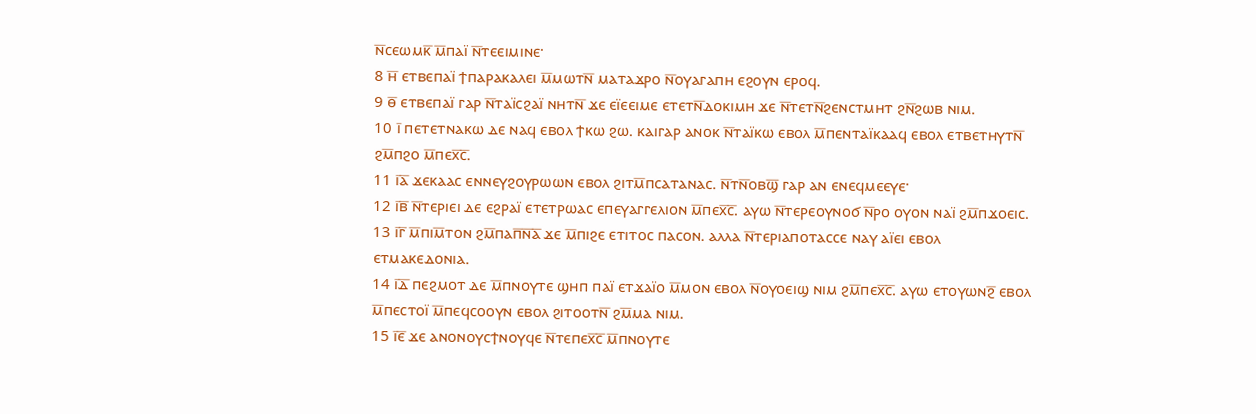ⲛ̅ⲥⲉⲱⲙⲕ̅ ⲙ̅ⲡⲁⲓ̈ ⲛ̅ⲧⲉⲉⲓⲙⲓⲛⲉ·
8 ⲏ̅ ⲉⲧⲃⲉⲡⲁⲓ̈ ϯⲡⲁⲣⲁⲕⲁⲗⲉⲓ ⲙ̅ⲙⲱⲧⲛ̅ ⲙⲁⲧⲁϫⲣⲟ ⲛ̅ⲟⲩⲁⲅⲁⲡⲏ ⲉϩⲟⲩⲛ ⲉⲣⲟϥ.
9 ⲑ̅ ⲉⲧⲃⲉⲡⲁⲓ̈ ⲅⲁⲣ ⲛ̅ⲧⲁⲓ̈ⲥϩⲁⲓ̈ ⲛⲏⲧⲛ̅ ϫⲉ ⲉⲓ̈ⲉⲉⲓⲙⲉ ⲉⲧⲉⲧⲛ̅ⲇⲟⲕⲓⲙⲏ ϫⲉ ⲛ̅ⲧⲉⲧⲛ̅ϩⲉⲛⲥⲧⲙⲏⲧ ϩⲛ̅ϩⲱⲃ ⲛⲓⲙ.
10 ⲓ̅ ⲡⲉⲧⲉⲧⲛⲁⲕⲱ ⲇⲉ ⲛⲁϥ ⲉⲃⲟⲗ ϯⲕⲱ ϩⲱ. ⲕⲁⲓⲅⲁⲣ ⲁⲛⲟⲕ ⲛ̅ⲧⲁⲓ̈ⲕⲱ ⲉⲃⲟⲗ ⲙ̅ⲡⲉⲛⲧⲁⲓ̈ⲕⲁⲁϥ ⲉⲃⲟⲗ ⲉⲧⲃⲉⲧⲏⲩⲧⲛ̅ ϩⲙ̅ⲡϩⲟ ⲙ̅ⲡⲉⲭ̅ⲥ̅.
11 ⲓ̅ⲁ̅ ϫⲉⲕⲁⲁⲥ ⲉⲛⲛⲉⲩϩⲟⲩⲣⲱⲱⲛ ⲉⲃⲟⲗ ϩⲓⲧⲙ̅ⲡⲥⲁⲧⲁⲛⲁⲥ. ⲛ̅ⲧⲛ̅ⲟⲃϣ̅ ⲅⲁⲣ ⲁⲛ ⲉⲛⲉϥⲙⲉⲉⲩⲉ·
12 ⲓ̅ⲃ̅ ⲛ̅ⲧⲉⲣⲓⲉⲓ ⲇⲉ ⲉϩⲣⲁⲓ̈ ⲉⲧⲉⲧⲣⲱⲁⲥ ⲉⲡⲉⲩⲁⲅⲅⲉⲗⲓⲟⲛ ⲙ̅ⲡⲉⲭ̅ⲥ̅. ⲁⲩⲱ ⲛ̅ⲧⲉⲣⲉⲟⲩⲛⲟϭ ⲛ̅ⲣⲟ ⲟⲩⲟⲛ ⲛⲁⲓ̈ ϩⲙ̅ⲡϫⲟⲉⲓⲥ.
13 ⲓ̅ⲅ̅ ⲙ̅ⲡⲓⲙ̅ⲧⲟⲛ ϩⲙ̅ⲡⲁⲡ̅ⲛ̅ⲁ̅ ϫⲉ ⲙ̅ⲡⲓϩⲉ ⲉⲧⲓⲧⲟⲥ ⲡⲁⲥⲟⲛ. ⲁⲗⲗⲁ ⲛ̅ⲧⲉⲣⲓⲁⲡⲟⲧⲁⲥⲥⲉ ⲛⲁⲩ ⲁⲓ̈ⲉⲓ ⲉⲃⲟⲗ ⲉⲧⲙⲁⲕⲉⲇⲟⲛⲓⲁ.
14 ⲓ̅ⲇ̅ ⲡⲉϩⲙⲟⲧ ⲇⲉ ⲙ̅ⲡⲛⲟⲩⲧⲉ ϣⲏⲡ ⲡⲁⲓ̈ ⲉⲧϫⲁⲓ̈ⲟ ⲙ̅ⲙⲟⲛ ⲉⲃⲟⲗ ⲛ̅ⲟⲩⲟⲉⲓϣ ⲛⲓⲙ ϩⲙ̅ⲡⲉⲭ̅ⲥ̅. ⲁⲩⲱ ⲉⲧⲟⲩⲱⲛϩ̅ ⲉⲃⲟⲗ ⲙ̅ⲡⲉⲥⲧⲟⲓ̈ ⲙ̅ⲡⲉϥⲥⲟⲟⲩⲛ ⲉⲃⲟⲗ ϩⲓⲧⲟⲟⲧⲛ̅ ϩⲙ̅ⲙⲁ ⲛⲓⲙ.
15 ⲓ̅ⲉ̅ ϫⲉ ⲁⲛⲟⲛⲟⲩⲥϯⲛⲟⲩϥⲉ ⲛ̅ⲧⲉⲡⲉⲭ̅ⲥ̅ ⲙ̅ⲡⲛⲟⲩⲧⲉ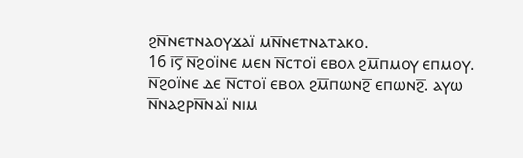ϩⲛ̅ⲛⲉⲧⲛⲁⲟⲩϫⲁⲓ̈ ⲙⲛ̅ⲛⲉⲧⲛⲁⲧⲁⲕⲟ.
16 ⲓ̅ⲋ̅ ⲛ̅ϩⲟⲓ̈ⲛⲉ ⲙⲉⲛ ⲛ̅ⲥⲧⲟⲓ̈ ⲉⲃⲟⲗ ϩⲙ̅ⲡⲙⲟⲩ ⲉⲡⲙⲟⲩ. ⲛ̅ϩⲟⲓ̈ⲛⲉ ⲇⲉ ⲛ̅ⲥⲧⲟⲓ̈ ⲉⲃⲟⲗ ϩⲙ̅ⲡⲱⲛϩ̅ ⲉⲡⲱⲛϩ̅. ⲁⲩⲱ ⲛ̅ⲛⲁϩⲣⲛ̅ⲛⲁⲓ̈ ⲛⲓⲙ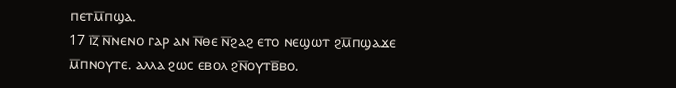ⲡⲉⲧⲙ̅ⲡϣⲁ.
17 ⲓ̅ⲍ̅ ⲛ̅ⲛⲉⲛⲟ ⲅⲁⲣ ⲁⲛ ⲛ̅ⲑⲉ ⲛ̅ϩⲁϩ ⲉⲧⲟ ⲛⲉϣⲱⲧ ϩⲙ̅ⲡϣⲁϫⲉ ⲙ̅ⲡⲛⲟⲩⲧⲉ. ⲁⲗⲗⲁ ϩⲱⲥ ⲉⲃⲟⲗ ϩⲛ̅ⲟⲩⲧⲃ̅ⲃⲟ.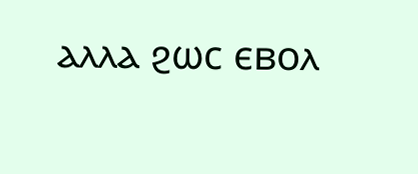ⲁⲗⲗⲁ ϩⲱⲥ ⲉⲃⲟⲗ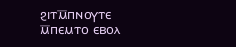ϩⲓⲧⲙ̅ⲡⲛⲟⲩⲧⲉ ⲙ̅ⲡⲉⲙⲧⲟ ⲉⲃⲟⲗ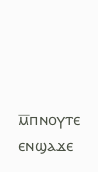ⲙ̅ⲡⲛⲟⲩⲧⲉ ⲉⲛϣⲁϫⲉ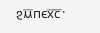ϩⲙ̅ⲡⲉⲭ̅ⲥ̅·